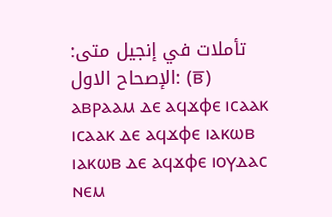تأملات في إنجيل متى: الإصحاح الاول: (ⲃ︦) ⲁⲃⲣⲁⲁⲙ ⲇⲉ ⲁϥϫⲫⲉ ⲓⲥⲁⲁⲕ ⲓⲥⲁⲁⲕ ⲇⲉ ⲁϥϫⲫⲉ ⲓⲁⲕⲱⲃ ⲓⲁⲕⲱⲃ ⲇⲉ ⲁϥϫⲫⲉ ⲓⲟⲩⲇⲁⲥ ⲛⲉⲙ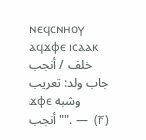ⲛⲉϥⲥⲛⲏⲟⲩ ⲁϥϫⲫⲉ ⲓⲥⲁⲁⲕ خلف / أنجب جاب ولد: تعريب ϫⲫⲉ وشبه "أنجب". —  (ⲅ︦)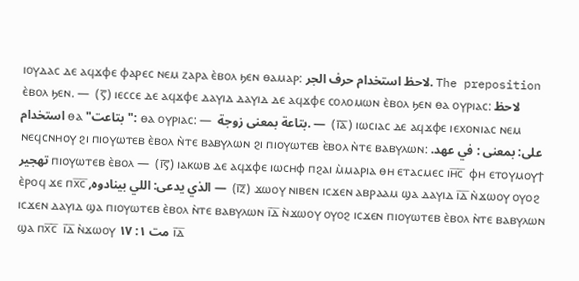ⲓⲟⲩⲇⲁⲥ ⲇⲉ ⲁϥϫⲫⲉ ⲫⲁⲣⲉⲥ ⲛⲉⲙ ⲍⲁⲣⲁ ⲉ̀ⲃⲟⲗ ϧⲉⲛ ⲑⲁⲙⲁⲣ: لاحظ استخدام حرف الجر. The preposition ⲉ̀ⲃⲟⲗ ϧⲉⲛ. —  (ⲋ︦) ⲓⲉⲥⲥⲉ ⲇⲉ ⲁϥϫⲫⲉ ⲇⲁⲩⲓⲇ ⲇⲁⲩⲓⲇ ⲇⲉ ⲁϥϫⲫⲉ ⲥⲟⲗⲟⲙⲱⲛ ⲉ̀ⲃⲟⲗ ϧⲉⲛ ⲑⲁ ⲟⲩⲣⲓⲁⲥ: لاحظ استخدام ⲑⲁ "بتاعت": ⲑⲁ ⲟⲩⲣⲓⲁⲥ: —  بتاعة بمعنى زوجة. —  (ⲓ︦ⲁ︦) ⲓⲱⲥⲓⲁⲥ ⲇⲉ ⲁϥϫⲫⲉ ⲓⲉⲭⲟⲛⲓⲁⲥ ⲛⲉⲙ ⲛⲉϥⲥⲛⲏⲟⲩ ϩⲓ ⲡⲓⲟⲩⲱⲧⲉⲃ ⲉ̀ⲃⲟⲗ ⲛ̀ⲧⲉ ⲃⲁⲃⲩⲗⲱⲛ ϩⲓ ⲡⲓⲟⲩⲱⲧⲉⲃ ⲉ̀ⲃⲟⲗ ⲛ̀ⲧⲉ ⲃⲁⲃⲩⲗⲱⲛ: على: بمعنى : في عهد. تهجير ⲡⲓⲟⲩⲱⲧⲉⲃ ⲉ̀ⲃⲟⲗ —  (ⲓ︦ⲋ︦) ⲓⲁⲕⲱⲃ ⲇⲉ ⲁϥϫⲫⲉ ⲓⲱⲥⲏⲫ ⲡϩⲁⲓ ⲙ̀ⲙⲁⲣⲓⲁ ⲑⲏ ⲉⲧⲁⲥⲙⲉⲥ ⲓⲏ̅ⲥ̅  ⲫⲏ ⲉⲧⲟⲩⲙⲟⲩϯ ⲉ̀ⲣⲟϥ ϫⲉ ⲡⲭ̅ⲥ̅ ,الذي يدعى: اللي بينادوه —  (ⲓ︦ⲍ︦) ϫⲱⲟⲩ ⲛⲓⲃⲉⲛ ⲓⲥϫⲉⲛ ⲁⲃⲣⲁⲁⲙ ϣⲁ ⲇⲁⲩⲓⲇ ⲓ̅ⲇ̅ ⲛ̀ϫⲱⲟⲩ ⲟⲩⲟϩ ⲓⲥϫⲉⲛ ⲇⲁⲩⲓⲇ ϣⲁ ⲡⲓⲟⲩⲱⲧⲉⲃ ⲉ̀ⲃⲟⲗ ⲛ̀ⲧⲉ ⲃⲁⲃⲩⲗⲱⲛ ⲓ̅ⲇ̅ ⲛ̀ϫⲱⲟⲩ ⲟⲩⲟϩ ⲓⲥϫⲉⲛ ⲡⲓⲟⲩⲱⲧⲉⲃ ⲉ̀ⲃⲟⲗ ⲛ̀ⲧⲉ ⲃⲁⲃⲩⲗⲱⲛ ϣⲁ ⲡⲭ̅ⲥ̅  ⲓ̅ⲇ̅ ⲛ̀ϫⲱⲟⲩ مت ١: ١٧ ⲓ̅ⲇ̅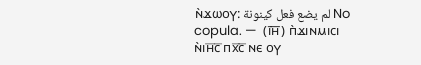ⲛ̀ϫⲱⲟⲩ: لم يضع فعل كينونة No copula. —  (ⲓ︦ⲏ︦) ⲡ̀ϫⲓⲛⲙⲓⲥⲓ ⲛ̀ⲓⲏ̅ⲥ̅ ⲡⲭ̅ⲥ̅ ⲛⲉ ⲟⲩ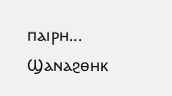ⲡⲁⲓⲣⲏ...
Ϣⲁⲛⲁϩⲑⲏⲕ